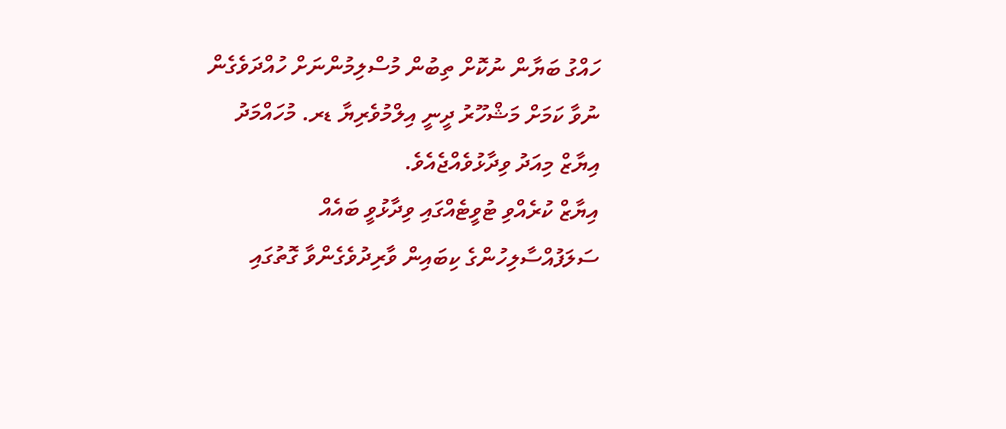ހައްގު ބަޔާން ނުކޮށް ތިބުން މުސްލިމުންނަށް ހުއްދަވެގެން ނުވާ ކަމަށް މަޝްހޫރު ދީނީ އިލްމުވެރިޔާ ޑރ. މުހައްމަދު އިޔާޒް މިއަދު ވިދާޅުވެއްޖެއެވެ.
އިޔާޒް ކުރެއްވި ޓުވީޓެއްގައި ވިދާޅުވީ ބައެއް ސަލަފުއްސާލިހުންގެ ކިބައިން ވާރިދުވެގެންވާ ގޮތުގައި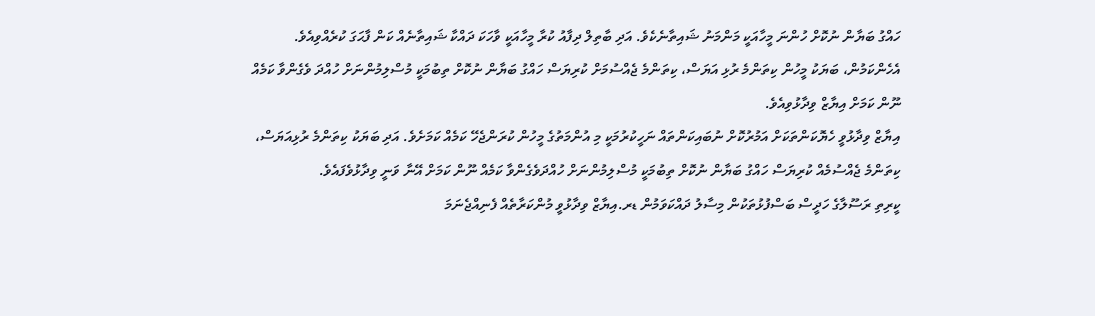ހައްގު ބަޔާން ނުކޮށް ހުންނަ މީހާއަކީ މަންމަނު ޝައިތާނެކެވެ. އަދި ބާތިލް ދިފާއު ކުރާ މީހާއަކީ ވާހަކަ ދައްކާ ޝައިތާނެއް ކަން ފާޙަގަ ކުރެއްވިއެވެ.
އެހެންކަމުން، ބަޔަކު މީހުން ކިތަންމެ ރުޅި އަޔަސް، ކިތަންމެ ޖެއްސުމަށް ކުރިޔަސް ހައްގު ބަޔާން ނުކޮށް ތިބުމަކީ މުސްލިމުންނަށް ހުއްދަ ވެގެންވާ ކަމެއް ނޫން ކަމަށް އިޔާޒް ވިދާޅުވިއެވެ.
އިޔާޒް ވިދާޅުވީ ހެޔޮކަންތަކަށް އަމުރުކޮށް ނުބައިކަންތައް ނަހީކުރުމަކީ މި އުންމަތުގެ މީހުން ކުރަންޖެހޭ ކަމެއް ކަމަށެވެ. އަދި ބަޔަކު ކިތަންމެ ރުޅިއަޔަސް، ކިތަންމެ ޖެއްސުމެއް ކުރިޔަސް ހައްގު ބަޔާން ނުކޮށް ތިބުމަކީ މުސްލިމުންނަށް ހުއްދަވެގެންވާ ކަމެއް ނޫން ކަމަށް އޭނާ ވަނީ ވިދާޅުވެފައެވެ.
ކީރިތި ރަސޫލާގެ ހަދީސް ބަސްފުޅުތަކުން މިސާލު ދައްކަވަމުން ޑރ.އިޔާޒް ވިދާޅުވީ މުންކަރާތެއް ފެނިއްޖެނަމަ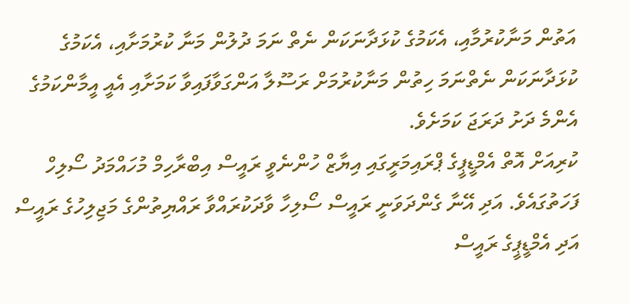އަތުން މަނާކުރުމާއި، އެކަމުގެ ކުޅަދާނަކަން ނެތް ނަމަ ދުލުން މަނާ ކުރުމަށާއި، އެކަމުގެ ކުޅަދާނަކަން ނެތްނަމަ ހިތުން މަނާކުރުމަށް ރަސޫލާ އަންގަވާފައިވާ ކަމަށާއި އެއީ އީމާންކަމުގެ އެންމެ ދަށު ދަރަޖަ ކަމަށެވެ.
ކުރިއަށް އޮތް އެމްޑީޕީގެ ޕްރައިމަރީގައި އިޔާޒް ހުންނެވީ ރައީސް އިބްރާހިމް މުހައްމަދު ސޯލިހް ފަހަތުގައެވެ. އަދި އޭނާ ގެންދަވަނީ ރައީސް ސޯލިހާ ވާދަކުރައްވާ ރައްޔިތުންގެ މަޖިލިހުގެ ރައީސް އަދި އެމްޑީޕީގެ ރައީސް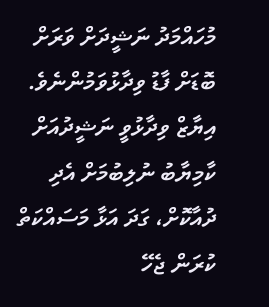މުހައްމަދު ނަޝީދަށް ވަރަށް ބޮޑަށް ފާޑު ވިދާޅުވަމުންނެވެ.
އިޔާޒް ވިދާޅުވީ ނަޝީދުއަށް ކާމިޔާބު ނުލިބުމަށް އެދި ދުއާކޮށް، ގަދަ އަޅާ މަސައްކަތް ކުރަން ޖެހޭ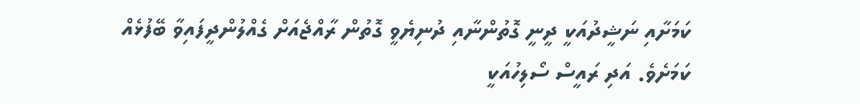ކަމަށާއި ނަޝީދުއަކީ ދީނީ ގޮތުންނާއި ދުނިޔެވީ ގޮތުން ރާއްޖެއަށް ގެއްލުންދީފައިވާ ބޭފުޅެއް ކަމަށެވެ. އަދި ރައީސް ސޯލިހުއަކީ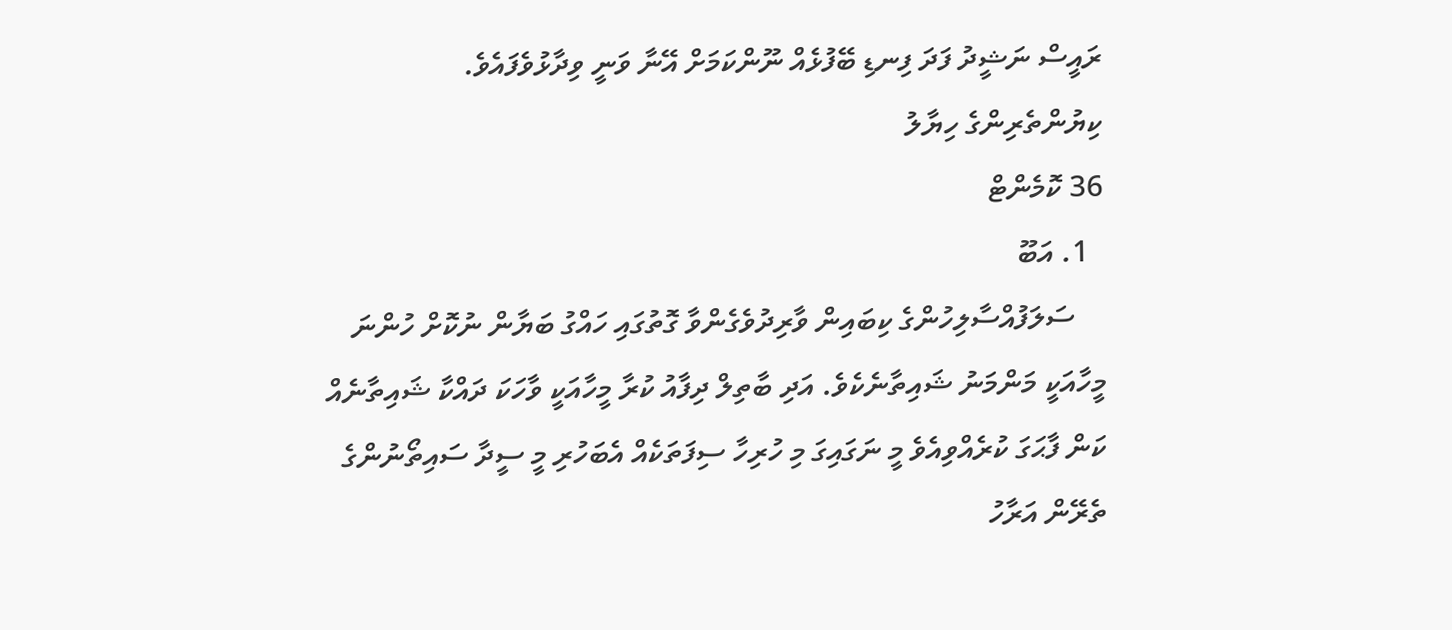ރައީސް ނަޝީދު ފަދަ ފިނޑި ބޭފުޅެއް ނޫންކަމަށް އޭނާ ވަނީ ވިދާޅުވެފައެވެ.
ކިޔުންތެރިންގެ ހިޔާލު
36 ކޮމެންޓް
  1. އަބޫ
    ސަލަފުއްސާލިހުންގެ ކިބައިން ވާރިދުވެގެންވާ ގޮތުގައި ހައްގު ބަޔާން ނުކޮށް ހުންނަ މީހާއަކީ މަންމަނު ޝައިތާނެކެވެ. އަދި ބާތިލް ދިފާއު ކުރާ މީހާއަކީ ވާހަކަ ދައްކާ ޝައިތާނެއް ކަން ފާޙަގަ ކުރެއްވިއެވެ މީ ނަގައިގަ މި ހުރިހާ ސިފަތަކެއް އެބަހުރި މީ ސީދާ ސައިތޯނުންގެ ތެރޭން އަރާހު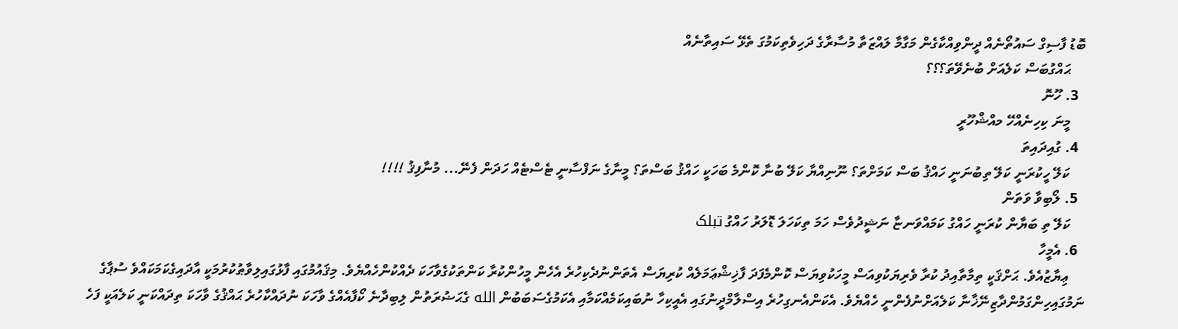ބޮޑު ފާސިގް ސައުތޯނެއް ދީންވިއްކާގެން މަގާމާ ލައްޒަތާ މުސާރާގެ ދަހިވެތިކަމުގަ ތެޅޭ ސައިތާނެއް
    ޙައްގުބަސް ކަލެއަށް ބުނެވޭތަ؟؟؟
  3. ހޫނޮ
    މީނަ ކިހިނެއްހޭ މއްޝްހޫރީ
  4. ގުއިދައިތަ
    ކަލޭ ހީކުރަނީ ކަލޭ ތިބުނަނީ ހައްޤު ބަސް ކަމަށްތަ؟ ނޫނިއްޔާ ކަލޭ ބުނާ ކޮންމެ ބަހަކީ ހައްޤު ބަސްތަ؟ މީނާގެ ނަފްސާނީ ޓެސްޓެއް ހަދަން ފެނޭ... މުނާފިޤު !!!!
  5. ލޯބިވާ ވަތަން
    ކަލޭ ތި ބަޔާން ކުރަނީ ހައްގު ކަމައްވަނޏާ ނަޝީދުވެސް ހަމަ ތިކަހަލަ ޑޮލަރު ހައްގު تبلک
  6. އެމީހާ
    ޢިޔާޒުއެވެ. ޙަށްޤަކީ ތިމާތާއިދު ކުރާ ވެރިޔަކުވިއަސް މީހަކުވިޔަސް ކޮންމެފަދަ ފާޚިޝްޢަމަލެއް ކުރިޔަސް އެތަންނުދެކިހުރެ އެހެން މީހުންކުރާ ކަންތަކުގެވާހަކަ ދެއްކުންހެއްޔެވެ. މިޤައުމުގައި ފާޅުގައިލިވާޠުކުރުމަކީ އާދައިގެކަމަކައްވެ ސުޕާގެ ނަމުގައިހިންގަމުންދާޒިނޭޚާނާ ކަލެއަށްނުފެންނީ ހެއްޔެވެ. އެކަންއެނގިހުރެ އިސްލާމްދީނުގައި އެއީކިހާ ނުބައިކަމެއްކަމާއި އެކަމުގެސަބަބުން الله ގެޙަޟުރަތުން ލިބިދާނެ ކޯފާއެއްގެ ވާހަކަ ނުދައްކާހުރެ ޙައްޤުގެ ވާހަކަ ތިދައްކަނީ ކަލެއަކީ ފަހެ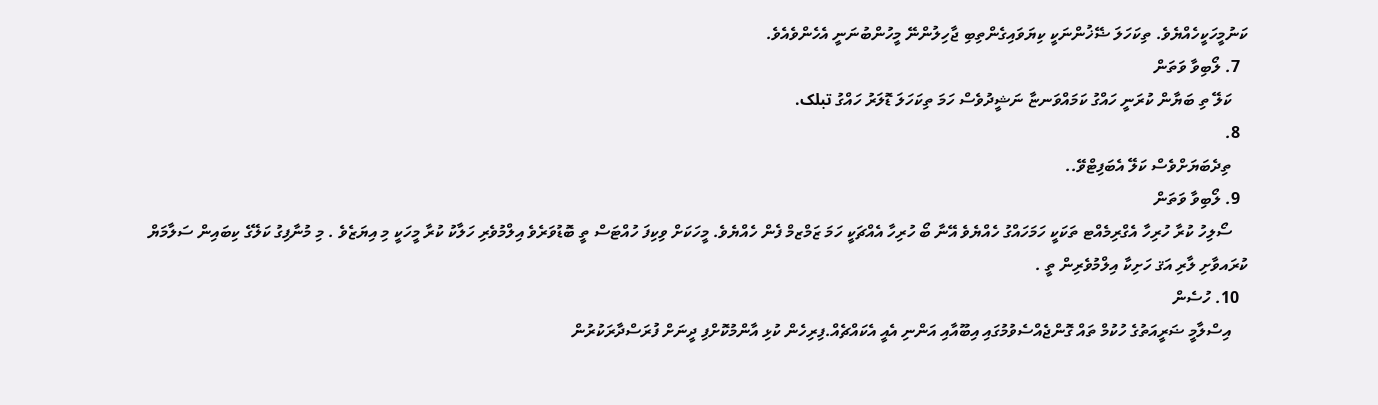ކަނުމީހަކީހެއްޔެވެ. ތިކަހަލަ ޟޭޚުންނަކީ ކިޔަވައިގެންތިބި ޖާހިލުންނޭ މީހުންބުނަނީ އެހެންވެއެވެ.
  7. ލޯބިވާ ވަތަން
    ކަލޭ ތި ބަޔާން ކުރަނީ ހައްގު ކަމައްވަނޏާ ނަޝީދުވެސް ހަމަ ތިކަހަލަ ޑޮލަރު ހައްގު تبلک.
  8.
    ތިދެބަޔަށްވެސް ކަލޭ އެބަފިޓްވޭ..
  9. ލޯބިވާ ވަތަން
    ސޯލިހު ކުރާ ހުރިހާ އެގްރިމެއްޓ ތަކަކީ ހަމަހައްގު ހެއްޔެވެ އޭނާ ބޯ ހުރިހާ އެއްޗަކީ ހަމަ ޒަމްޒމް ފެން ހެއްޔެވެ. މީހަކަށް ވިކިފަ ހުއްޓަސް ތީ ބޮޑުވަރެވެ އިލްމުވެރި ހަލާކު ކުރާ މީހަކީ މި އިޔަޒެވެ . މި މުނާފިގު ކަލޭގެ ކިބައިން ސަލާމަޔް ކުރައވާށި ލާރި އަޤ ހަށިކާ އިލްމުވެރިން ތީ .
  10. ހުސެން
    އިސްލާމީ ޟަރީއަތުގެ ހުކުމް ތައް ގޮންޖެއްސެވުމުގައި އިބޫއާއި އަންނި އެއީ އެކައްޗެއް.ފިރިހެން ކުޅި އާންމުކޮށްފި ދީނަށް ފުރަސްދާރަކުރުން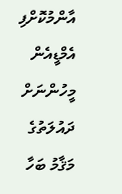އާންމުކޮށްފި އެމްޑީއެން މީހުންނަށް ދައުލަތުގެ މަޤާމު ބަހާ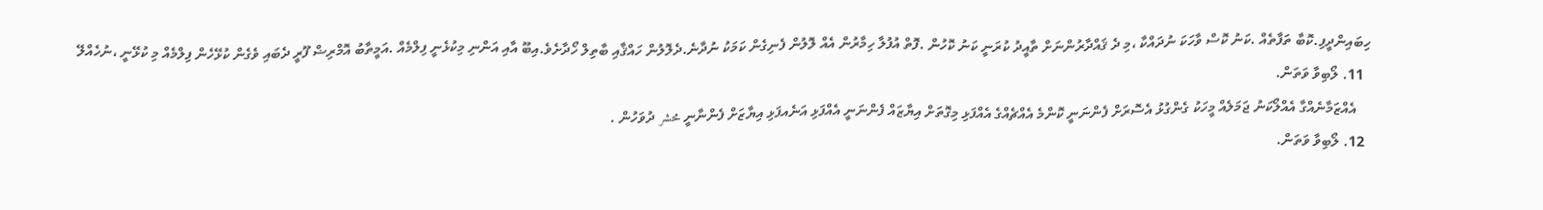ހިބައިންދީފި.ކޮބާ ތަފާތެއް .ކަނު ކޮސް ވާހަކަ ނުދައްކާ ،މި ދެ ޤައްދާރުންނަށް ތާއީދު ކުރަނީ ކަނު ކޮހުން .ފޮތް އުފުލާ ހިމާރުން އެއް ލޮލުން ފެނިގެން ކަމަކު ނުދާނެ.ދެލޮލުން ހައްޤާއި ބާތިލް ހޯދާށެވެ.އިބޫ އާއި އަންނި މިކުޅެނީ ފިލްމެއް .އަމީތާބު އޮމްރިޟް ފޫރީ ދެބައި ވެގެން ކުޅޭހެން ފިލްމެއް މި ކުޅޭނީ ،ނުހެއްލޭ
  11. ލޯބިވާ ވަތަން.
    އެއްޒަމާނެއްގާ އެއްލޯކަނު ޖަމަލެއް މީހަކު ގެންގުޅު އެސޮރަށް ފެންނަނީ ކޮންމެ އެއްޗެއްގެ އެއްފަޅި މިގޮތަށް އިޔާޒައް ފެންނަނީ އެއްފަޅި އަނެއފަޅި އިޔާޒަށް ފެންނާނީ محشر ދުވަހުން .
  12. ލޯބިވާ ވަތަން.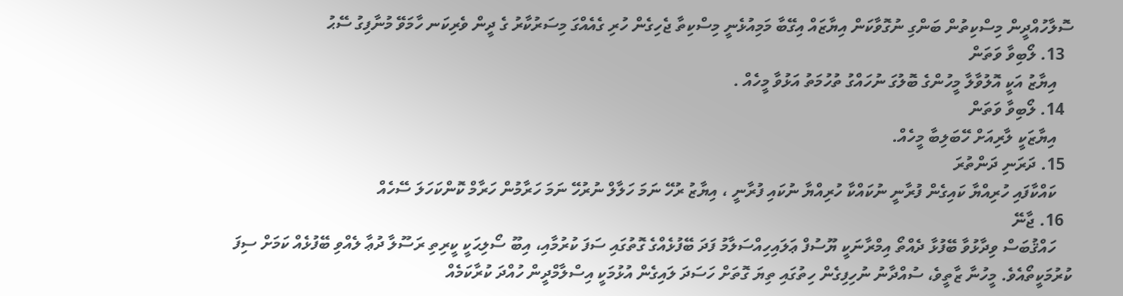ސޮލާހުއްދީން މިސްކިތުން ބަންގި ނުގޮވާކަން އިޔާޒައް އިގޭބާ މަމިއުޅެނީ މިސްކިތާ ޖެހިގެން ހުރި ގެއެއްގަ މިސަރުކާރު ގެ ދީން ވެރިކަނ ހާމަވޭ މުނާފިގު ސޭޙު
  13. ލޯބިވާ ވަތަން
    އިޔާޒު އަކީ އޮލުވާލާ މީހުންގެ ބޮލުގަ ނުހައްގު ތުހުމަތު އަޅުވާ މީހެއް .
  14. ލޯބިވާ ވަތަން
    އިޔާޒަކީ ލާރިއަށް ހޭބަލިބާ މީހެއް.
  15. ދަރަނި ދަންތުރަ
    ކައްކާފައި ހުރިއްޔާ ކައިގެން ފުރާނީ ނުކައްކާ ހުރިއްޔާ ނުކައި ފުރާނީ ، އިޔާޒު ރުހޭ ނަމަ ހަލާލް ނުރުހޭ ނަމަ ހަރާމުން ހަރާމް ކޮންކަހަލަ ސޭހެއް
  16. ޖާނޭ
    ހައްޤުބަސް ވިދާޅުވާ ބޭފުޅާ ދެއްތޯ އިމްރާނަކީ ޔޫސުފް ޢަލައިހިއްސަލާމު ފަދަ ބޭފުޅެއްގެ ގޮތުގައި ސަފަ ކުރުމާއި، އިބޫ ސޯލިޙަކީ ކީރިތި ރަސޫލާ ދުޢާ ލެއްވި ބޭފުޅެއް ކަމަށް ސިފަ ކުރުމަކީތޯއެވެ. މީހުނާ ޒާތީވެ، ސުއްދާނު ނުހިފިގެން ހިތުގައި ތިޔަ ގޮތަށް ހަސަދަ ލައިގެން އުޅުމަކީ އިސްލާމްދީން ހުއްދަ ކުރާކަމެއް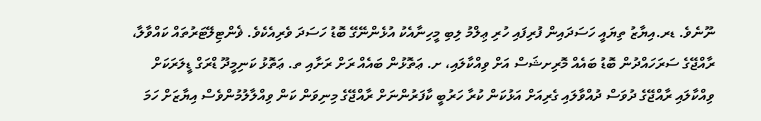ނޫނެވެ. ޑރ.އިޔާޒު ތިޔައީ ހަސަދައިން ފުރިފައި ހުރި ޢިލްމު ލިބި މީހިނާއެކު އުޅެންނޭގޭ ބޮޑު ހަސަދަ ވެރިއެކެވެ. ޥެންޓިލޭޓަރުތައް ކައްވާލާ، ރާއްޖޭގެ ސަރަހައްދުން ބޮޑު ބައެއް މޮރިށޝަސް އަށް ވިއްކާލައި، ށ. ޢަތޮޅުން ބައެއް ރަށް ރަށާއި ތ. ޢަތޮޅު ކަނިމީދޫ ޑްރަގް ޑީލަރަކަށް ވިއްކާލައި ރާއްޖޭގެ ދުވަސް ދުއްވާލައި ގެރިއަށް އަޅުކަން ކުރާ ހަރުބީ ކާފަރުންނަށް ރާއްޖޭގެ މިނިވަން ކަން ވިއްލާލުމުންވެސް އިޔާޒަށް ހަމަ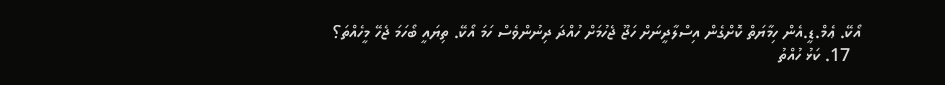އޯކޭ. ޢެމް.ޑީ.އެން ހިމާޔަތް ކޮށްގެން އިސްލާދީނަށް ހަޖޫ ޖެހުމަށް ހުއްދަ ދިނުންވެސް ހަމަ އޯކޭ. ތިޔައީ ބޯހަމަ ޖެހޭ މީހެއްތަ؟
  17. ކަޅު ހުއްތު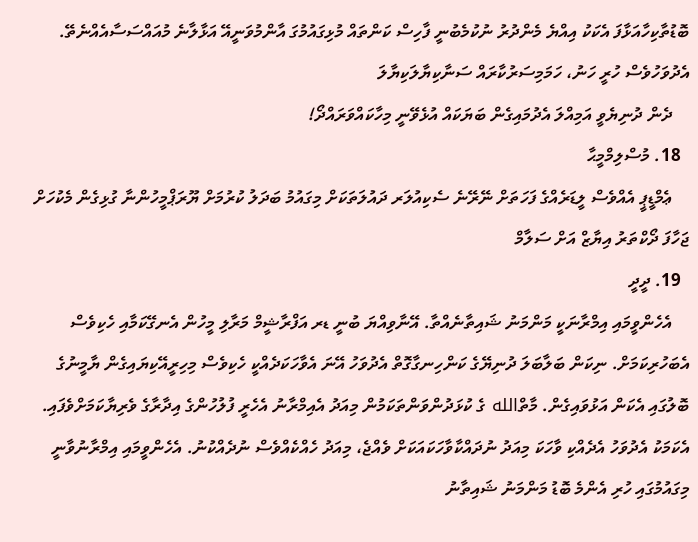ބޮޑުތާކިހާއަޅާފަ އެކަކު އިއްޔެ މެންދުރު ނުކުމެބުނީ ފާހިސް ކަންތައް މުޅިގައުމުގަ އާންމުވަނީއޭ އަޅާލާނެ މުއައްސަސާއެއްނެތޭ. އެދުވަހުވެސް ހުރީ ހަނު، ހަމަމިސަރުކާރައް ސަނާކިޔާލަކިޔާލަ
    ދެން ދުނިޔެވީ އަމިއްލަ އެދުމައިގެން ބަޔަކައް އުޅެވޭނީ މިހާކައްވަރައްދޯ!
  18. މުސްލިމްމީޙާ
    ޢެމްޑީޕީ އެއްވެސް ލީޑަރެއްގެ ފަހަތަށް ނޭރޭނެ ސެކިއުލަރ ދައުލަތަކަށް މިގައުމު ބަދަލު ކުރުމަށް ޔޫރަޕްމީހުންނާ ގުޅިގެން މެކުހަށް ޖަހާފަ ދޯކްތަރު އިޔާޒް އަށް ސަލާމް
  19. ދީދީ
    އެހެންވީމައި އިމްރާނަކީ މަންމަނު ޝައިތާނެއްތާ. އޭނާވިއްޔަ ބުނީ ޑރ އަފްރާޝީމް މަރާލި މީހުން އެނގޭކަމާއި ހެކިވެސް އެބަހުރިކަމަށް. ނިކަން ބަލާބަލަ ދުނިޔޭގެ ކަންހިނގާގޮތް އެދުވަހު އޭނަ އެވާހަކަދެއްކީ ހެކިވެސް މިހިރީއޭކިޔައިގެން ޔާމީނުގެ ބޮލުގައި އެކަން އަޅުވައިގެން. މާތްالله ގެ ކުޅަދުންވަންތަކަމުން މިއަދު އެއިމްރާނު އެހެރީ ފުލުހުންގެ އިދާރާގެ ވެރިޔާކަމަށްވެފައި. އެކަމަކު އެދުވަހު އެދެއްކި ވާހަކަ މިއަދު ނުދައްކާވާހަކައަކަށް ވެއްޖެ، މިއަދު ހެއްކެއްވެސް ނުދެއްކުނު. އެހެންވީމައި އިމްރާނުވާނީ މިގައުމުގައި ހުރި އެންމެ ބޮޑު މަންމަނު ޝައިތާނު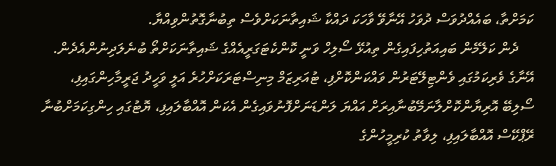ކަމަށްތާ، ބައެއްދުވަސް ދުވަހު އޭނާވޭ ވާހަކަ ދައްކާ ޝައިތާނަކަށްވެސް ތިބުނާގޮތުންވިއްޔާ.
    ދެން ކަލޭމެން ބައިއަތުހިފައިގެން ތިއުޅޭ ސޯލިހް ވަނީ ކޮންކެޓަގަރީއެއްގެ ޝައިތާނަކަށްތޯ ބުނެލަދިނުންއެދެން. އޭނާގެ ވެރިކަމުގައި ވެންޓިލޭޓަރުން ވައްކަންކޮށްފި، ޓުއަރިޒަމް މިނިސްޓަރަކަށްހުރެ އަލީ ވަހީދު ޖަރީމާހިންގައިފި، ސޯލިބޭ އޮރިޔާންކޮށްލާނަމޭބުނާއިރަށް އައްޔަ ލަންޑަނަށްފޮނުވައިގެން އެކަން އޮއްބާލައިފި، ޔޮޓުގައި ހިންގިކަމަށްބުނާ ރޭޕްކޭސް އޮއްބާލައިފި، ލިވާތު ކުރިމީހުންގެ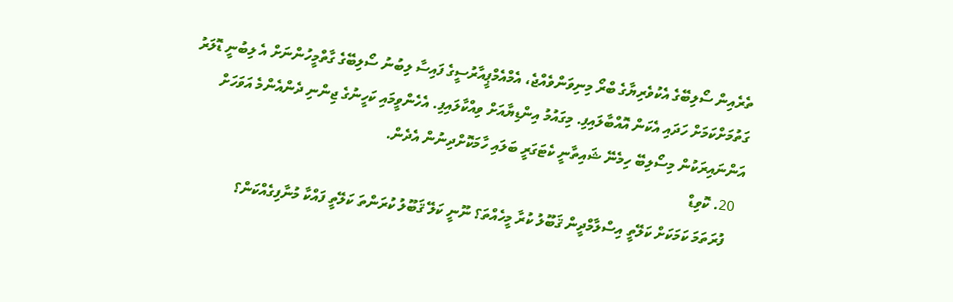ތެރެއިން ސޯލިބޭގެ އެކުވެރިޔާގެ ބްރޯ މިނިވަންވެއްޖެ، އެމްއެމްޕީއާރުސީގެ ފައިސާ ލިބުނު ސޯލިބޭގެ ގާތްމީހުންނަށް އެ ލިބުނީ ޑޮލަރު ގަތުމަށްކަމަށް ހަދައި އެކަން އޮއްބާލައިފި. މިގައުމު އިންޑިޔާއަށް ވިއްކާލައިފި. އެހެންވީމައި ކަހީނުގެ ޖިންނި ދެންއެންމެ އަވަހަށް އަންނައިރަކުން މިސޯލިބޭ ހިމެނޭ ޝައިތާނީ ކެޓަގަރީ ބަލައި ހާމަކޮށްދިނުން އެދެން.
  20. ކޮވިޑް
    ފުރަތަމަ ކަމަކަށް ކަލޭތީ އިސްލާމްދީން ޤަބޫލު ކުރާ މީހެއްތަ؟ ނޫނީ ކަލޭ ޤަބޫލު ކުރަންތަ ކަލޭތީ ފައްކާ މުނާފިގެއްކަން؟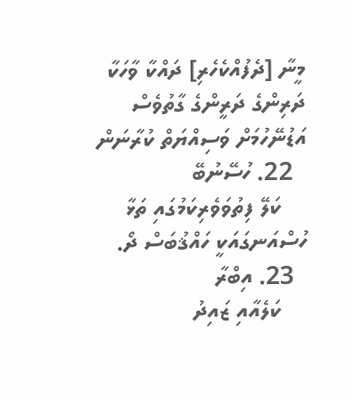މީނާ [ދެފުއްކެހެރި] ދައްކާ ވާހަކާ ދަރިންގެ ދަރީންގެ ގާތުވެސް އަޑުނޭހުމަށް ވަސިއްޔަތް ކުރާނަން
  22. ހުސޭނުބޭ
    ކަލޭ ފިތުވަވެރިކަމުގައި ތަޅާ ހުސްއަނގައަކީ ހައްޤުބަސް ދޯ.
  23. އިބްރާ
    ކަލެއާއި ޒައިދު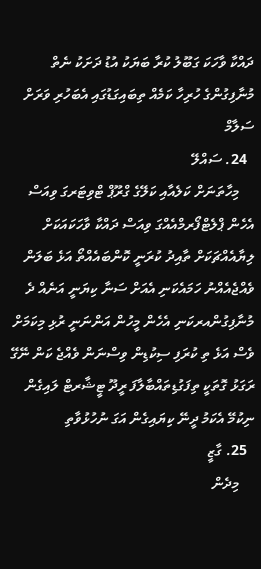ދައްކާ ވާހަކަ ގަބޫލު ކުރާ ބަޔަކު އުޑު ދަށަކު ނެތް މުނާފިގުންގެ ހުރިހާ ކަމެއް ތިބައިގަޑުގައި އެބަހުރި ވަރަށް ސަލާމް
  24. ސައްލޭ
    މިހާތަނަށް ކަލެއާއި ކަލޭގެ ގްރޫޕް ޓްވިޓަރގަ ވިއަސް އެހެން ޕްލެޓްފޯރމްއެއްގަ ވިއަސް ދައްކާ ވާހަކައަކަށް ލިޔާއެއްޗަކަށް ތާއިދު ކުރަނީ ކޮންބައެއްތޯ އަޅެ ބަލަން ވެއްޖެއެއްނު ހަމައެކަނި އެއަށް ސަނާ ކިޔަނީ އަނެއް ދެ މުނާފިގުންއރކަނި އެހެން މީހުން އަންނަނީ ރުޅި މިކަމަށް ވެސް އަޅެ ތި ކުރަފި ސިކުޑިން ވިސްނަން ވެއްޖެ ކަން ނޭގޭ ރަގަޅު ގޮތަކީ ތިފަގުޑިތައްބާލާފަ ރީދޫ ޓީޝާރޓް ލައިގެން ނިކުމޭ އެކަމު ދީނޭ ކިޔައިގެން އަގަ ނުހުޅުވާތި
  25. ގާޒީ
    މިދެން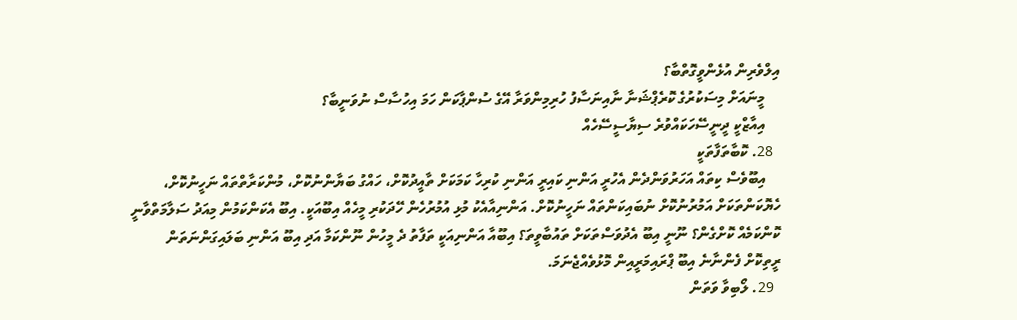އިލްވެރިން އުޅެންވީގޮތްބާ؟
    މީނައަށް މިސަކުރުގެ ކޮރެޕްޝަނާ ނާއިނަސާފު ހުރިމިންވަރާ އޭގެ ސުންޕާކަން ހަމަ އިހުސާސް ނުވަނީބާ؟
    އިއާޒްކީ ދީނީސޭހަކައްވުރެ ސިޔާސީސޭހެއް
  28. ކޮބާތަފާތަކީ
    އިބޫވެސް ކިތައް އަހަރުވަންދެން އެހުރީ އަންނި ކައިރީ އަންނި ކުރިހާ ކަމަކަށް ތާއީދުކޮށް، ހައްގު ބަޔާންނުކޮށް، މުންކަރާތްތައް ނަހީނުކޮށް، ހެޔޮކަންތަކަށް އަމުރުނުކޮށް ނުބައިކަންތައް ނަހީނުކޮށް. އަންނިއާއެކު މުޅި އުމުރުހެން ހޭދަކުރި މީހެއް އިބޫއަކީ. އިބޫ އެކަންކަމުން މިއަދު ސަލާމަތްވާނީ ކޮންކަމެއް ކޮށްގެން؟ ނޫނީ އިބޫ އެދުވަސްތަކަށް ތައުބާވީތަ؟ އިބޫއާ އަންނިއަކީ ތަފާތު ދެ މީހުން ނޫންކަމާ އަދި އިބޫ އަންނި ބަލައިގަންނަތަން ރީތިކޮށް ފެންނާނެ އިބޫ ޕްރައިމަރީއިން މޮޅުވެއްޖެނަމަ.
  29. ލޯބިވާ ވަތަން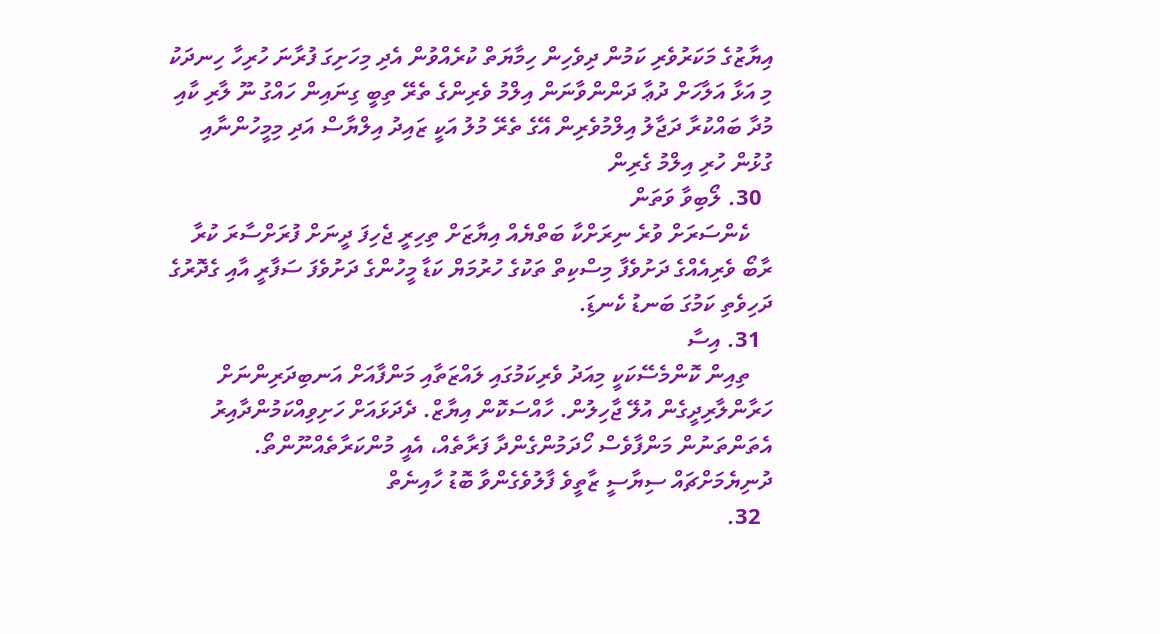އިޔާޒުގެ މަކަރުވެރި ކަމުން ދިވެހިން ހިމާޔަތް ކުރެއްވުން އެދި މިހަށިގަ ފުރާނަ ހުރިހާ ހިނދަކު މި އަޅާ އަލާހަށް ދުޢާ ދަންންވާނަން އިލްމު ވެރިންގެ ތެރޭ ތިބީ ގިނައިން ހައްގު ނޫ ލާރި ކާއި މުދާ ބައްކުރާ ދަޖާލު އިލްމުވެރިން އޭގެ ތެރޭ މުލު އަކީ ޒައިދު އިލްޔާސް އަދި މިމީހުންނާއި ގުޅުން ހުރި އިލްމު ގެރިން
  30. ލޯބިވާ ވަތަން
    ކެންސަރަށް ވުރެ ނިރަށްކާ ބަތްޔެއް އިޔާޒަށް ތިހިރީ ޖެހިފަ ދީނަށް ފުރަށްސާރަ ކުރާ ރާބޯ ވެރިއެއްގެ ދަށުވެފާ މިސްކިތް ތަކުގެ ހުރުމަޔް ކަޑާ މީހުންގެ ދަށުވެފަ ސަފާރީ އާއި ގެދޮރުގެ ދަހިވެތި ކަމުގަ ބަނޑު ކެނޑިަ.
  31. އިސާ
    ތިއިން ކޮންމެސޭކަކީ މިއަދު ވެރިކަމުގައި ލައްޒަތާއި މަންފާއަށް އަނބިދަރިންނަށް ހަރާންލާރިދީގެން އުލޭ ޖާހިލުން. ހާއްސަކޮން އިޔާޒް. ދެދަޅައަށް ހަށިވިއްކަމުންދާއިރު އެތަންތަނުން މަންފާވެސް ހޯދަމުންގެންދާ ފަރާތެއް، އެއީ މުންކަރާތެއްނޫންތޯ. ދުނިޔެމަށްޗައް ސިޔާސީ ޒާތީވެ ފާލުވެގެންވާ ބޮޑު ހާއިނެތް
  32.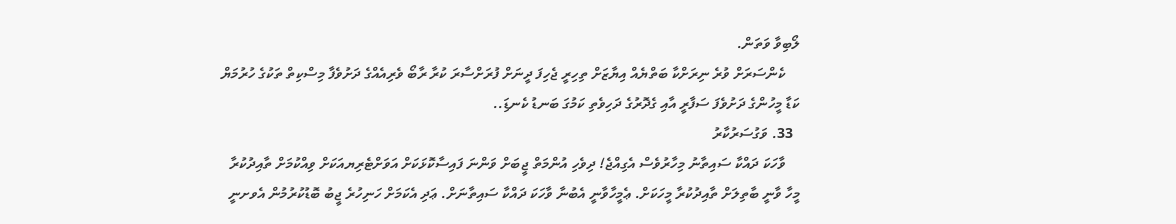ލޯބިވާ ވަތަން.
    ކެންސަރަށް ވުރެ ނިރަށްކާ ބަތްޔެއް އިޔާޒަށް ތިހިރީ ޖެހިފަ ދީނަށް ފުރަށްސާރަ ކުރާ ރާބޯ ވެރިއެއްގެ ދަށުވެފާ މިސްކިތް ތަކުގެ ހުރުމަޔް ކަޑާ މީހުންގެ ދަށުވެފަ ސަފާރީ އާއި ގެދޮރުގެ ދަހިވެތި ކަމުގަ ބަނޑު ކެނޑިަ..
  33. ވަގުސަރުކާރު
    ވާހަކަ ދައްކާ ސައިތާނު މިހާރުވެސް އެގިއްޖެ! ދިވެހި އުންމަތް ޖީބަށް ވަންނަ ފައިސާކޮޅަކަށް އަވަށްޓެރިޔއަކަށް ވިއްކުމަށް ތާއިދުކުރާ މީހާ ވާނީ ބާތިލަށް ތާއިދުކުރާ މީހަކަށް. ޢެމީހާވާނީ އެބުނާ ވާހަކަ ދައްކާ ސައިތާނަށް. ޢަދި އެކަމަށް ހަނިހުރެ ޖީބު ބޮޑުކުރުމުން އެވށނީ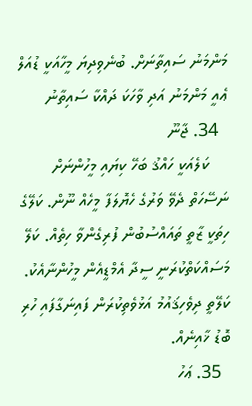މަންމަނު ސައިތާނަށް. ބުނެވިދިޔަ މީހާއަކީ ޑުއަލް ޢެއީ މަންމަނު އަދި ވާހަކަ ދައްކާ ސައިތާނު
  34. ޖާނޫ
    ކަލެއަކީ ހައްޤު ބަހޭ ކިޔައި މީހުންނަށް ނަސޭހަތް ދެވޭ ވަރުގެ ހެޔޮލަފާ މީހެއް ނޫން. ކަލޭގެ ހިތަކީ ޒާތީ ތައައްސުބުން ފުރިގެންވާ ހިތެއް. ކަލޭ މަސައްކަތްކުރަނީ ސީދާ އެމްޑީއެން މީހުންނާއެކު. ކަލޭތީ ދިވެހިޤައުމު އަޅުވެތިކުރަން ފައިނަގާފައި ހުރި ބޮޑު ޚާއިނެއް.
  35. ޢަހު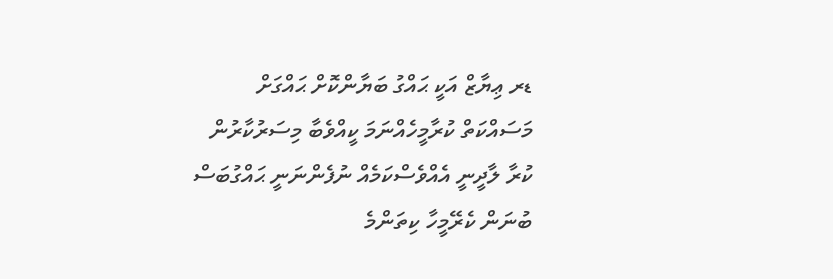ޑރ ޢިޔާޒް އަކީ ޙައްގު ބަޔާންކޮށް ޙައްގަށް މަސައްކަތް ކުރާމީހެއްނަމަ ކީއްވެބާ މިސަރުކާރުން ކުރާ ލާދީނީ އެއްވެސްކަމެއް ނުފެންނަނީ ޙައްގުބަސް ބުނަން ކެރޭމީހާ ކިތަންމެ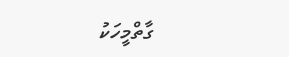ގާތްމީހަކު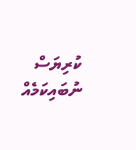ކުރިޔަސް ނުބައިކަމެއް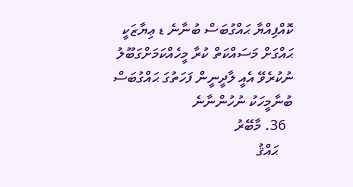ކޮއްފިއްޔާ ޙައްގުބަސް ބުނާނެ ޑ ޢިޔާޒަކީ ޙައްގަށް މަސައްކަތް ކުރާ މީހެއްކަމަށްގަބޫލު ނުކުރެވޭ އެއީ ލާދީނީން ފަހަތުގަ ޙައްގުބަސް ބުނާމީހަކު ނުހުންނާނެ
  36. މާބޭރު
    ޙައްޤު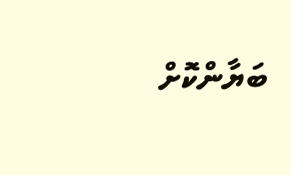ބަޔާންކޮށް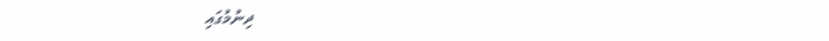ދިނުމުގައި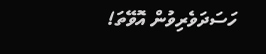ހަސަދަވެރިވުން އޮވޭތަ!